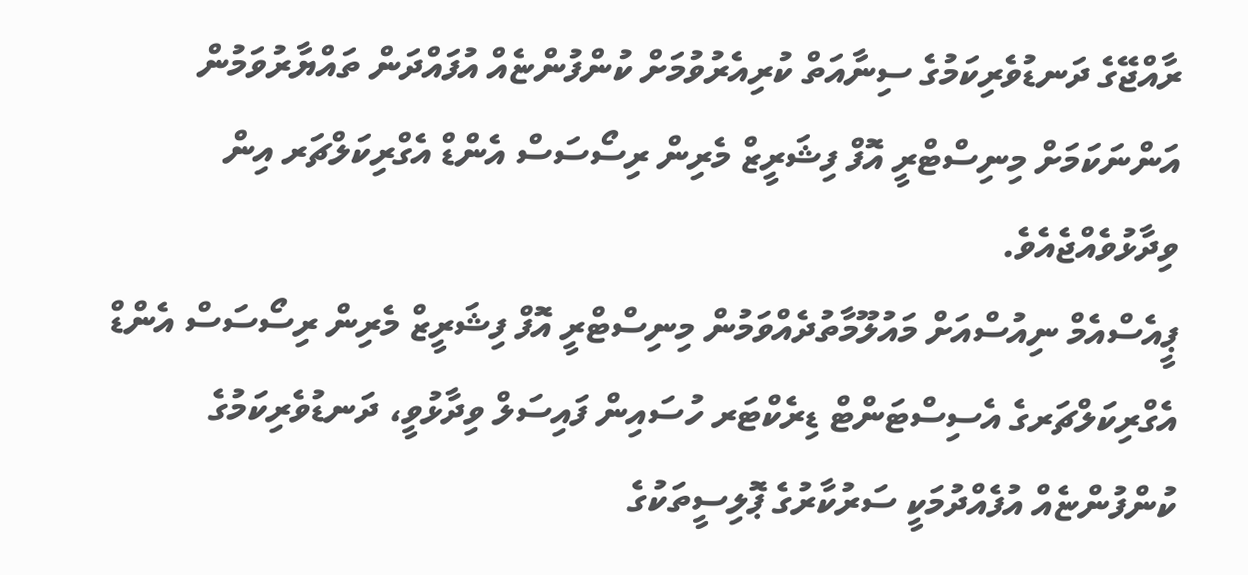ރާއްޖޭގެ ދަނޑުވެރިކަމުގެ ސިނާއަތް ކުރިއެރުވުމަށް ކުންފުންޏެއް އުފައްދަން ތައްޔާރުވަމުން އަންނަކަމަށް މިނިސްޓްރީ އޮފް ފިޝަރީޒް މެރިން ރިސޯސަސް އެންޑް އެގްރިކަލްޗަރ އިން ވިދާޅުވެއްޖެއެވެ.
ޕީއެސްއެމް ނިއުސްއަށް މައުލޫމާތުދެއްވަމުން މިނިސްޓްރީ އޮފް ފިޝަރީޒް މެރިން ރިސޯސަސް އެންޑް އެގްރިކަލްޗަރގެ އެސިސްޓަންޓް ޑިރެކްޓަރ ހުސައިން ފައިސަލް ވިދާޅުވީ، ދަނޑުވެރިކަމުގެ ކުންފުންޏެއް އުފެއްދުމަކީ ސަރުކާރުގެ ޕޮލިސީތަކުގެ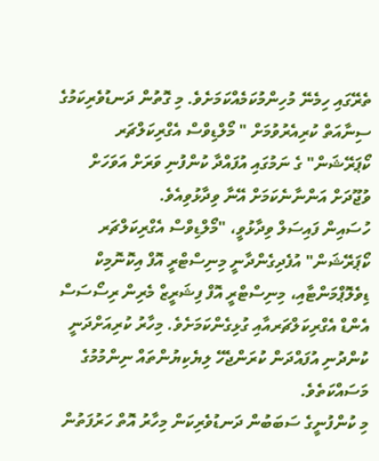ތެރޭގައި ހިމެނޭ މުހިންމުކަމެއްކަމަށެވެ. މި ގޮތުން ދަނޑުވެރިކަމުގެ ސިނާއަތް ކުރިއެރުވުމަށް " މޯލްޑިވްސް އެގްރިކަލްޗަރ ކޯޕަރޭޝަން" ގެ ނަމުގައި އުފައްދާ ކުންފުނި ވަރަށް އަވަހަށް ވުޖޫދަށް އަންނާނެކަމަށް އޭނާ ވިދާޅުވިއެވެ.
ހުސައިން ފައިސަލް ވިދާޅުވީ، "މޯލްޑިވްސް އެގްރިކަލްޗަރ ކޯޕަރޭޝަން" އުފެދިގެންދާނީ މިނިސްޓްރީ އޮފް އިކޮނޮމިކް ޑިވެލޮޕްމަންޓާއި، މިނިސްޓްރީ އޮފް ފިޝަރީޒް މެރިން ރިސޯސަސް އެންޑް އެގްރިކަލްޗަރއާއި ގުޅިގެންކަމަށެވެ. މިހާރު ކުރިއަށްދަނީ ކުންދުނި އުފައްދަން ކުރަންޖެހޭ ލިޔެކިޔުންތައް ނިންމުމުގެ މަސައްކަތެވެ.
މި ކުންފުނީގެ ސަބަބުން ދަނޑުވެރިކަން މިހާރު އޮތް ހަރުފަތުން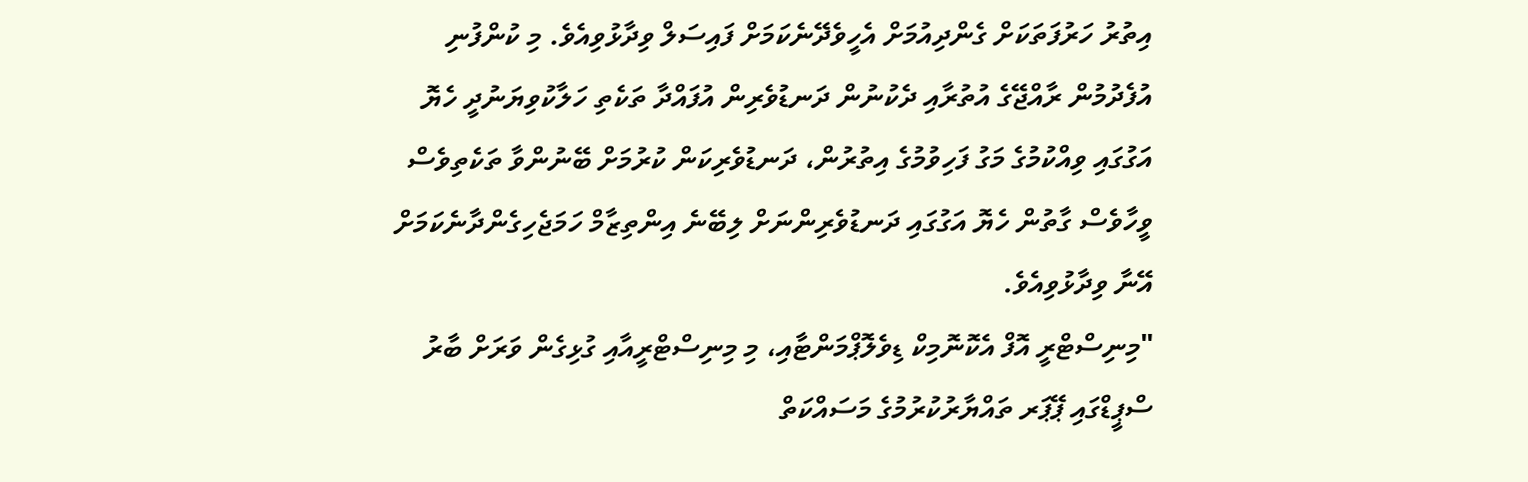އިތުރު ހަރުފަތަކަށް ގެންދިއުމަށް އެހީވެދޭނެކަމަށް ފައިސަލް ވިދާޅުވިއެވެ. މި ކުންފުނި އުފެދުމުން ރާއްޖޭގެ އުތުރާއި ދެކުނުން ދަނޑުވެރިން އުފައްދާ ތަކެތި ހަލާކުވިޔަނުދީ ހެޔޮ އަގުގައި ވިއްކުމުގެ މަގު ފަހިވުމުގެ އިތުރުން، ދަނޑުވެރިކަން ކުރުމަށް ބޭނުންވާ ތަކެތިވެސް ވީހާވެސް ގާތުން ހެޔޮ އަގުގައި ދަނޑުވެރިންނަށް ލިބޭނެ އިންތިޒާމް ހަމަޖެހިގެންދާނެކަމަށް އޭނާ ވިދާޅުވިއެވެ.
"މިނިސްޓްރީ އޮފް އެކޮނޮމިކް ޑިވެލޮޕްމަންޓާއި، މި މިނިސްޓްރީއާއި ގުޅިގެން ވަރަށް ބާރު ސްޕީޑްގައި ޕޭޕަރ ތައްޔާރުކުރުމުގެ މަސައްކަތް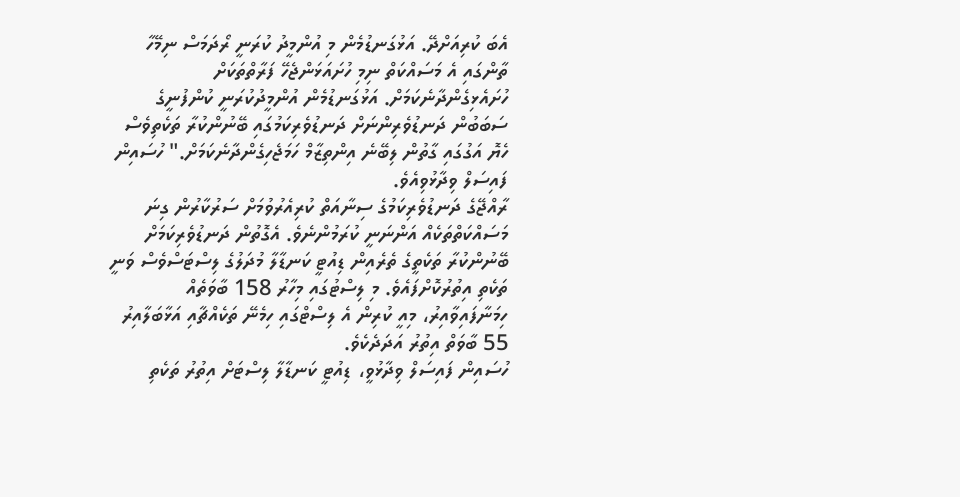އެބަ ކުރިއަށްދޭ. އަޅުގަނޑުމެން މި އުންމީދު ކުރަނީ ރޯދަމަސް ނިމޭހާ ތާންގައި އެ މަސައްކަތް ނިމި ހުށައަޅަންޖެހޭ ފަރާތްތަކަށް ހުށައެޅިގެންދާނެކަމަށް. އަޅުގަނޑުމެން އުންމީދުކުރަނީ ކުންފުނީގެ ސަބަބުން ދަނޑުވެރިންނަށް ދަނޑުވެރިކަމުގައި ބޭނުންކުރާ ތަކެތިވެސް ހެޔޮ އަގުގައި ގާތުން ލިބޭނެ އިންތިޒާމް ހަމަޖެހިގެންދާނެކަމަށް." ހުސައިން ފައިސަލް ވިދާޅުވިއެވެ.
ރާއްޖޭގެ ދަނޑުވެރިކަމުގެ ސިނާއަތް ކުރިއެރުވުމަށް ސަރުކާރުން ގިނަ މަސައްކަތްތަކެއް އަންނަނީ ކުރަމުންނެވެ. އެގޮތުން ދަނޑުވެރިކަމަށް ބޭނުންކުރާ ތަކެތީގެ ތެރެއިން ޑިއުޓީ ކަނޑާލާ މުދަލުގެ ލިސްޓަސްވެސް ވަނީ ތަކެތި އިތުރުކޮށްފައެވެ. މި ލިސްޓުގައި މިހާރު 158 ބާވަތެއް ހިމަނާފައިވާއިރު، މިއީ ކުރިން އެ ލިސްޓްގައި ހިމެނޭ ތަކެއްޗާއި އަޅާބަލާއިރު 55 ބާވަތް އިތުރު އަދަދެކެވެ.
ހުސައިން ފައިސަލް ވިދާޅުވީ، ޑިއުޓީ ކަނޑާލާ ލިސްޓަށް އިތުރު ތަކެތި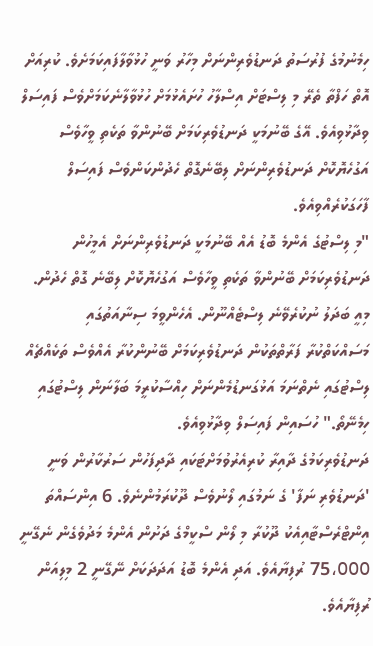ހިމެނުމުގެ ފުރުސަތު ދަނޑުވެރިންނަށް މިހާރު ވަނީ ހުޅުވާލާފައިކަމަށެވެ. ކުރިއަށް އޮތް ހަފްތާ ތެރޭ މި ލިސްޓަށް އިސްލާހު ހުށައެޅުމަށް ހުޅުވާލާނެކަމަށްވެސް ފައިސަލް ވިދާޅުވިއެވެ. އޭގެ ބޭނުމަކީ ދަނޑުވެރިކަމަށް ބޭނުންވާ ތަކެތި ވީހާވެސް އަގުހެޔޮކޮށް ދަނޑުވެރިންނަށް ލިބޭނެގޮތް ހެދުންކަންވެސް ފައިސަލް ފާހަގަކުރެއްވިއެވެ.
"މި ލިސްޓުގެ އެންމެ ބޮޑު އެއް ބޭނުމަކީ ދަނޑުވެރިންނަށް އެމީހުން ދަނޑުވެރިކަމަށް ބޭނުންވާ ތަކެތި ވީހާވެސް އަގުހެޔޮކޮށް ލިބޭނެ ގޮތް ހެދުން. މިއީ ބަދަލު ނުކުރެވޭނެ ލިސްޓެއްނޫން. އެހެންވީމަ ސިނާއަތުގައި މަސައްކަތްކުރާ ފަރާތްތަކުން ދަނޑުވެރިކަމަށް ބޭނުންކުރާ އެއްވެސް ތަކެއްޗެއް ލިސްޓުގައި ނެތްނަމަ އަޅުގަނޑުމެންނަށް ހިއްސާކުރީމަ ބަލާނަން ލިސްޓުގައި ހިމެނޭތޯ." ހުސައިން ފައިސަލް ވިދާޅުވިއެވެ.
ދަނޑުވެރިކަމުގެ ދާއިރާ ކުރިއެރުވުމަށްޓަކައި ދާދިފަހުން ސަރުކާރުން ވަނީ 'ދަނޑުވެރި ނަފާ' ގެ ނަމުގައި ލޯނުވެސް ދޫކުރަމުންނެވެ. 6 އިންސައްތަ އިންޓްރެސްޓާއިއެކު ދޫކުރާ މި ލޯން ސްކީމްގެ ދަށުން އެންމެ މަދުވެގެން ނެގޭނީ 75،000 ރުފިޔާއެވެ. އަދި އެންމެ ބޮޑު އަދަދަކަށް ނޭގޭނީ 2 މިލިއަން ރުފިޔާއެވެ.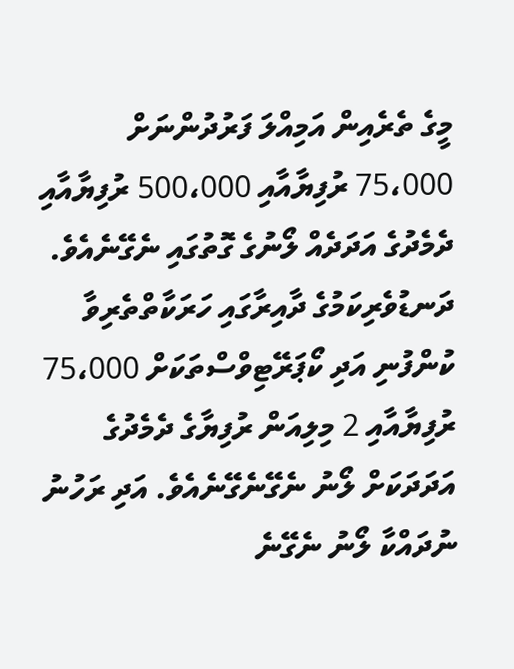މީގެ ތެރެއިން އަމިއްލަ ފަރުދުންނަށް 75،000 ރުފިޔާއާއި 500،000 ރުފިޔާއާއި ދެމެދުގެ އަދަދެއް ލޯނުގެ ގޮތުގައި ނެގޭނެއެވެ. ދަނޑުވެރިކަމުގެ ދާއިރާގައި ހަރަކާތްތެރިވާ ކުންފުނި އަދި ކޯޕަރޭޓިވްސްތަކަށް 75،000 ރުފިޔާއާއި 2 މިލިއަން ރުފިޔާގެ ދެމެދުގެ އަދަދަކަށް ލޯނު ނެގޭނެގޭނެއެވެ. އަދި ރަހުނު ނުދައްކާ ލޯނު ނެގޭނެ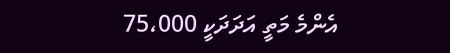އެންމެ މަތީ އަދަދަކީ 75،000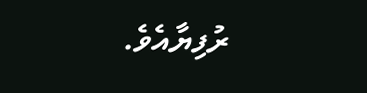ރުފިޔާއެވެ.